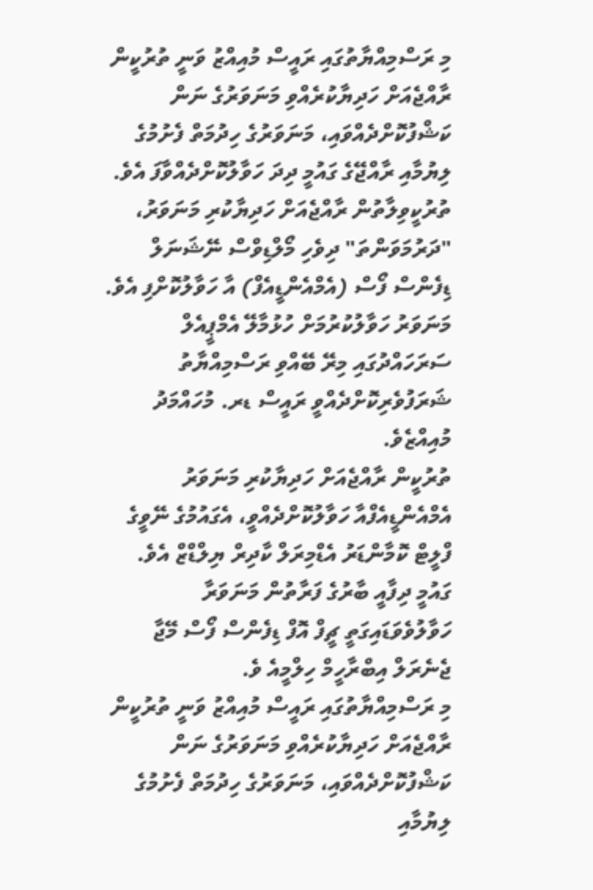މި ރަސްމިއްޔާތުގައި ރައީސް މުއިއްޒު ވަނީ ތުރުކީން ރާއްޖެއަށް ހަދިޔާކުރެއްވި މަނަވަރުގެ ނަން ކަޝްފުކޮށްދެއްވައި، މަނަވަރުގެ ހިދުމަތް ފެށުމުގެ ލިޔުމާއި ރާއްޖޭގެ ގައުމީ ދިދަ ހަވާލުކޮށްދެއްވާފަ އެވެ.
ތުރުކީވިލާތުން ރާއްޖެއަށް ހަދިޔާކުރި މަނަވަރު، "ދަރުމަވަންތަ" ދިވެހި މޯލްޑިވްސް ނޭޝަނަލް ޑިފެންސް ފޯސް (އެމްއެންޑީއެފް) އާ ހަވާލުކޮށްފި އެވެ.
މަނަވަރު ހަވާލުކުރުމަށް ހުޅުމާލޭ އެމްޕީއެލް ސަރަހައްދުގައި މިރޭ ބޭއްވި ރަސްމިއްޔާތު ޝަރަފުވެރިކޮށްދެއްވީ ރައީސް ޑރ. މުހައްމަދު މުއިއްޒެވެ.
ތުރުކީން ރާއްޖެއަށް ހަދިޔާކުރި މަނަވަރު އެމްއެންޑީއެފްއާ ހަވާލުކޮށްދެއްވީ، އެގައުމުގެ ނޭވީގެ ފްލީޓް ކޮމާންޑަރު އެޑްމިރަލް ކާދިރް ޔިލްޑްޒް އެވެ. ގައުމީ ދިފާއީ ބާރުގެ ފަރާތުން މަނަވަރާ ހަވާލުވެވަޑައިގަތީ ޗީފް އޮފް ޑިފެންސް ފޯސް މޭޖާ ޖެނެރަލް އިބްރާހީމް ހިލްމީއެ ވެ.
މި ރަސްމިއްޔާތުގައި ރައީސް މުއިއްޒު ވަނީ ތުރުކީން ރާއްޖެއަށް ހަދިޔާކުރެއްވި މަނަވަރުގެ ނަން ކަޝްފުކޮށްދެއްވައި، މަނަވަރުގެ ހިދުމަތް ފެށުމުގެ ލިޔުމާއި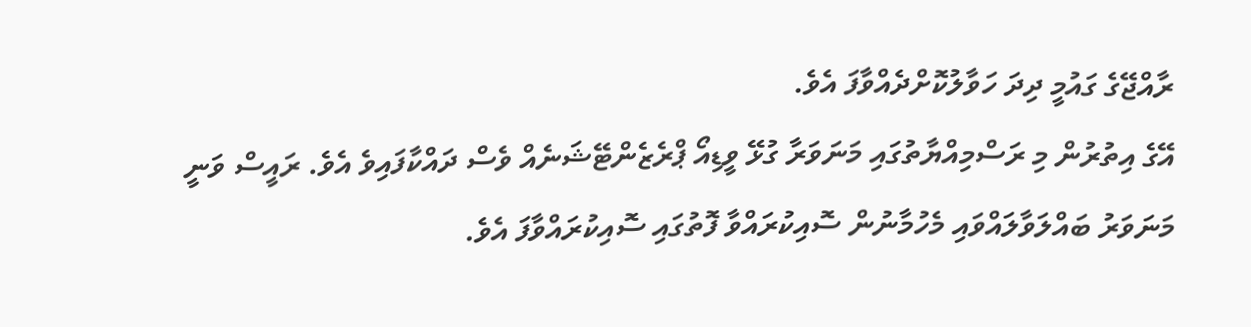ރާއްޖޭގެ ގައުމީ ދިދަ ހަވާލުކޮށްދެއްވާފަ އެވެ.
އޭގެ އިތުރުން މި ރަސްމިއްޔާތުގައި މަނަވަރާ ގުޅޭ ވީޑިއޯ ޕްރެޒެންޓޭޝަނެއް ވެސް ދައްކާފައިވެ އެވެ. ރައީސް ވަނީ މަނަވަރު ބައްލަވާލައްވައި މެހުމާނުން ސޮއިކުރައްވާ ފޮތުގައި ސޮއިކުރައްވާފަ އެވެ.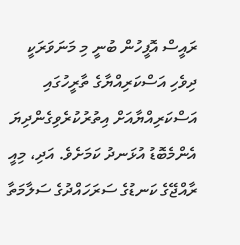ރައީސް އޮފީހުން ބުނީ މި މަނަވަރަކީ ދިވެހި އަސްކަރިއްޔާގެ ތާރީހުގައި އަސްކަރިއްޔާއަށް އިތުރުކުރެވިގެންދިޔަ އެންމެބޮޑު އުޅަނދު ކަމަށެވެ. އަދި، މިއީ ރާއްޖޭގެ ކަނޑުގެ ސަރަހައްދުގެ ސަލާމަތާ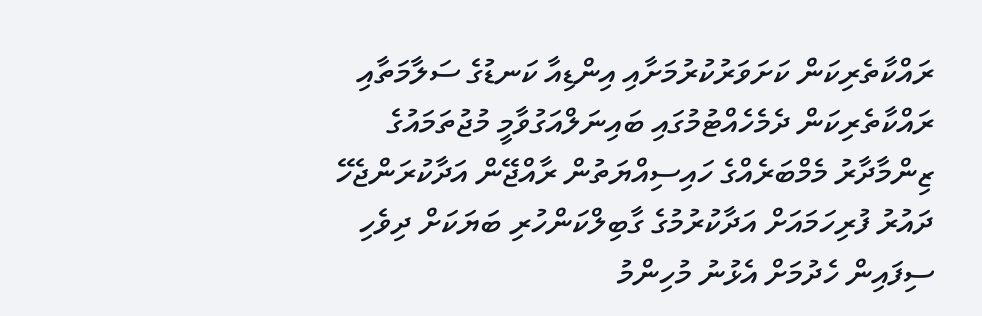ރައްކާތެރިކަން ކަށަވަރުކުރުމަށާއި އިންޑިއާ ކަނޑުގެ ސަލާމަތާއި ރައްކާތެރިކަން ދެމެހެއްޓުމުގައި ބައިނަލްއަގުވާމީ މުޖުތަމައުގެ ޒިންމާދާރު މެމްބަރެއްގެ ހައިސިއްޔަތުން ރާއްޖޭން އަދާކުރަންޖެހޭ ދައުރު ފުރިހަމައަށް އަދާކުރުމުގެ ގާބިލްކަންހުރި ބަޔަކަށް ދިވެހި ސިފައިން ހެދުމަށް އެޅުނު މުހިންމު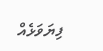ފިޔަވަޅެއް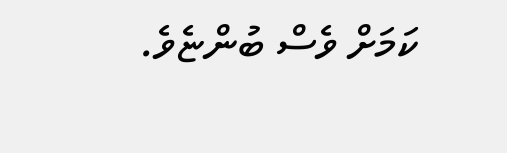ކަމަށް ވެސް ބުންޏެވެ.